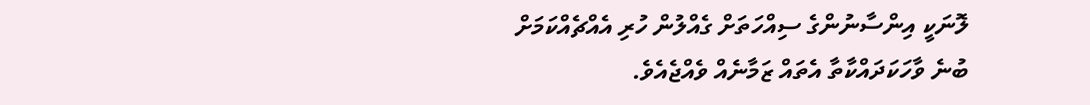ލޮނަކީ އިންސާނުންގެ ސިއްހަތަށް ގެއްލުން ހުރި އެއްޗެއްކަމަށް ބުނެ ވާހަކަދައްކާތާ އެތައް ޒަމާނެއް ވެއްޖެއެވެ.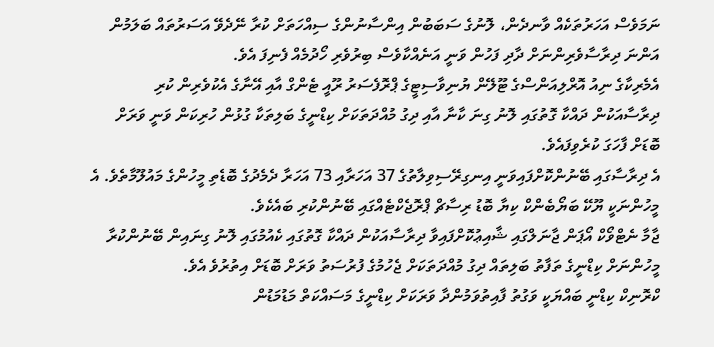ނަމަވެސް އަހަރުތަކެއް ވާނދެން، ލޮނުގެ ސަބަބުން އިންސާނުންގެ ސިއްހަތަށް ކުރާ ނޭދެވޭ އަސަރުތައް ބަލަމުން އަންނަ ދިރާސާވެރިންނަށް ދާދި ފަހުން ވަނީ އަނެއްކާވެސް ބިރުވެރި ހޯދުމެއް ފެނިފަ އެވެ.
އެމެރިކާގެ ނިއު އޮރްލިއަންސްގެ ޓޫލޭން ޔުނިވާސިޓީގެ ޕްރޮފެސަރު ރޫއީ ޓެންގް އާއި އޭނާގެ އެކުވެރިން ކުރި ދިރާސާއަކުން ދައްކާ ގޮތުގައި ލޮނު ގިނަ ކާނާ އާއި ދިގު މުއްދަތަކަށް ކިޑްނީގެ ބަލިތަކާ ގުޅުން ހުރިކަން ވަނީ ވަރަށް ބޮޑަށް ފާހަގަ ކުރެވިފައެވެ.
އެ ދިރާސާގައި ބޭނުންކޮށްފައިވަނީ އިނގިރޭސިވިލާތުގެ 37 އަހަރާއި 73 އަހަރާ ދެމެދުގެ ބޮޑެތި މީހުންގެ މައުލޫމާތެވެ. އެ މީހުންނަކީ ޔޫކޭ ބަޔޯބެންކް ކިޔާ ބޮޑު ރިސާޗް ޕްރޮޖެކްޓެއްގައި ބޭނުންކުރި ބައެކެވެ.
ޖާމާ ނެޓްވޯކް އޯޕަން ޖާނަލްގައި ޝާއިޢުކޮށްފައިވާ ދިރާސާއަކުން ދައްކާ ގޮތުގައި ކެއުމުގައި ލޮނު ގިނައިން ބޭނުންކުރާ މީހުންނަށް ކިޑްނީގެ ތަފާތު ބަލިތައް ދިގު މުއްދަތަކަށް ޖެހުމުގެ ފުރުސަތު ވަރަށް ބޮޑަށް އިތުރުވެ އެވެ.
ކްރޮނިކް ކިޑްނީ ބައްޔަކީ ވަގުތު ފާއިތުވަމުންދާ ވަރަކަށް ކިޑްނީގެ މަސައްކަތް މަޑުމަޑުން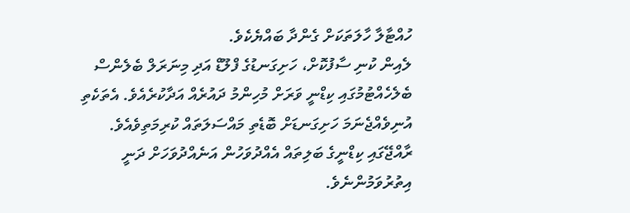ހުއްޓާލާ ހާލަތަކަށް ގެންދާ ބައްޔެކެވެ.
ލެއިން ކުނި ސާފުކޮށް، ހަށިގަނޑުގެ ފްލޫޑް އަދި މިނަރަލް ބެލެންސް ބެލެހެއްޓުމުގައި ކިޑްނީ ވަރަށް މުހިންމު ދައުރެއް އަދާކުރެއެވެ. އެތަކެތި އުނިވެއްޖެނަމަ ހަށިގަނޑަށް ބޮޑެތި މައްސަލަތައް ކުރިމަތިވެއެވެ.
ރާއްޖޭގައި ކިޑްނީގެ ބަލިތައް އެއްދުވަހުން އަނެއްދުވަހަށް ދަނީ އިތުރުވަމުންނެވެ.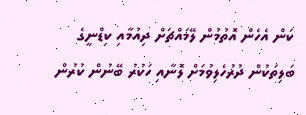ކަން އެހެން އޮތުމުން ލޭމައްޗަށް ދިއުމާއި ކިޑްނީގެ ބަލިތަކުން ދުރުހެލިވުމަށް ލޮނާއި ހަކުރު ބޭނުން ކުރުން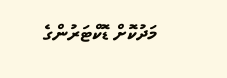މަދުކޮށް ޑޮކްޓަރުންގެ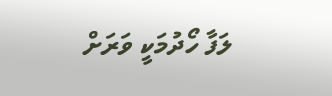ލަފާ ހޯދުމަކީ ވަރަށް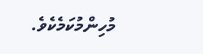މުހިންމުކަމެކެވެ.